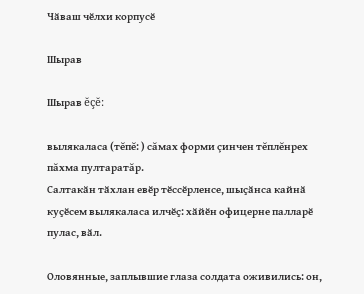Чӑваш чӗлхи корпусӗ

Шырав

Шырав ĕçĕ:

вылякаласа (тĕпĕ: ) сăмах форми çинчен тĕплĕнрех пăхма пултаратăр.
Салтакӑн тӑхлан евӗр тӗссӗрленсе, шыҫӑнса кайнӑ куҫӗсем вылякаласа илчӗҫ: хӑйӗн офицерне палларӗ пулас, вӑл.

Оловянные, заплывшие глаза солдата оживились: он,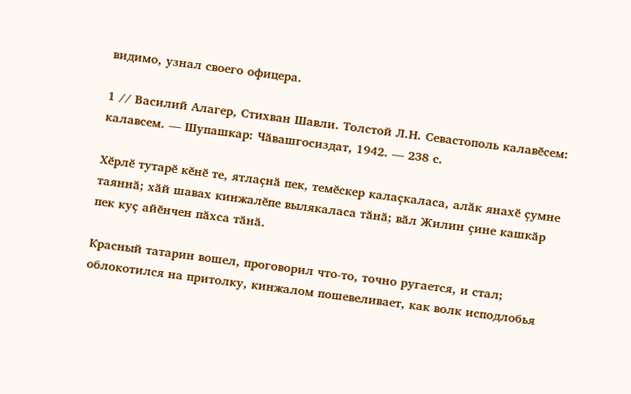видимо, узнал своего офицера.

1 // Василий Алагер, Стихван Шавли. Толстой Л.Н. Севастополь калавӗсем: калавсем. — Шупашкар: Чӑвашгосиздат, 1942. — 238 с.

Хӗрлӗ тутарӗ кӗнӗ те, ятлаҫнӑ пек, темӗскер калаҫкаласа, алӑк янахӗ ҫумне таяннӑ; хӑй шавах кинжалӗпе вылякаласа тӑнӑ; вӑл Жилин ҫине кашкӑр пек куҫ айӗнчен пӑхса тӑнӑ.

Красный татарин вошел, проговорил что-то, точно ругается, и стал; облокотился на притолку, кинжалом пошевеливает, как волк исподлобья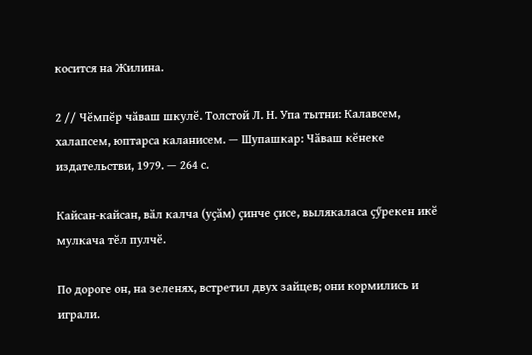косится на Жилина.

2 // Чӗмпӗр чӑваш шкулӗ. Толстой Л. Н. Упа тытни: Калавсем, халапсем, юптарса каланисем. — Шупашкар: Чӑваш кӗнеке издательстви, 1979. — 264 с.

Кайсан-кайсан, вӑл калча (уҫӑм) ҫинче ҫисе, вылякаласа ҫӳрекен икӗ мулкача тӗл пулчӗ.

По дороге он, на зеленях, встретил двух зайцев; они кормились и играли.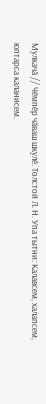Мулкачӑ // Чӗмпӗр чӑваш шкулӗ. Толстой Л. Н. Упа тытни: Калавсем, халапсем, юптарса каланисем.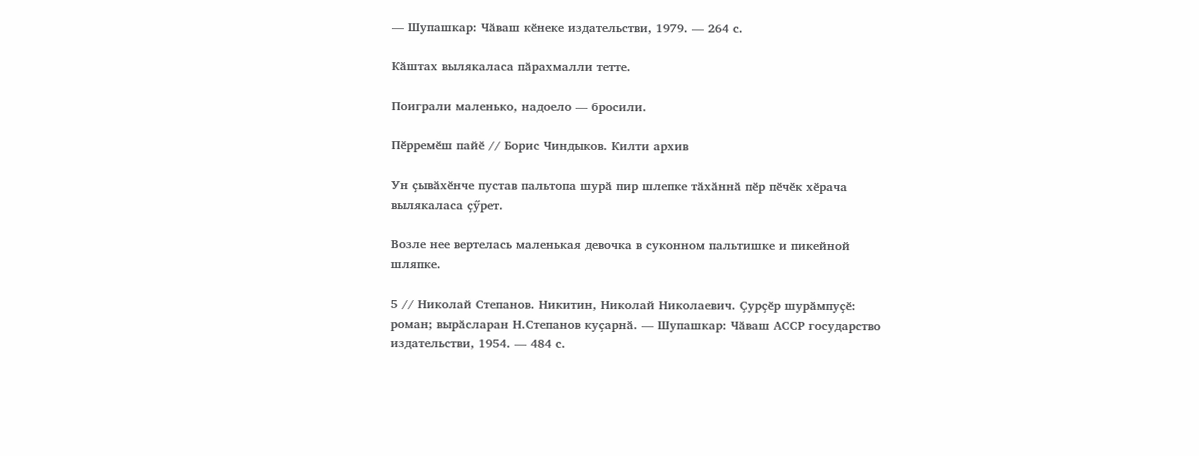— Шупашкар: Чӑваш кӗнеке издательстви, 1979. — 264 с.

Кӑштах вылякаласа пӑрахмалли тетте.

Поиграли маленько, надоело — бросили.

Пӗрремӗш пайӗ // Борис Чиндыков. Килти архив

Ун ҫывӑхӗнче пустав пальтопа шурӑ пир шлепке тӑхӑннӑ пӗр пӗчӗк хӗрача вылякаласа ҫӳрет.

Возле нее вертелась маленькая девочка в суконном пальтишке и пикейной шляпке.

5 // Николай Степанов. Никитин, Николай Николаевич. Ҫурҫӗр шурӑмпуҫӗ: роман; вырӑсларан Н.Степанов куҫарнӑ. — Шупашкар: Чӑваш АССР государство издательстви, 1954. — 484 с.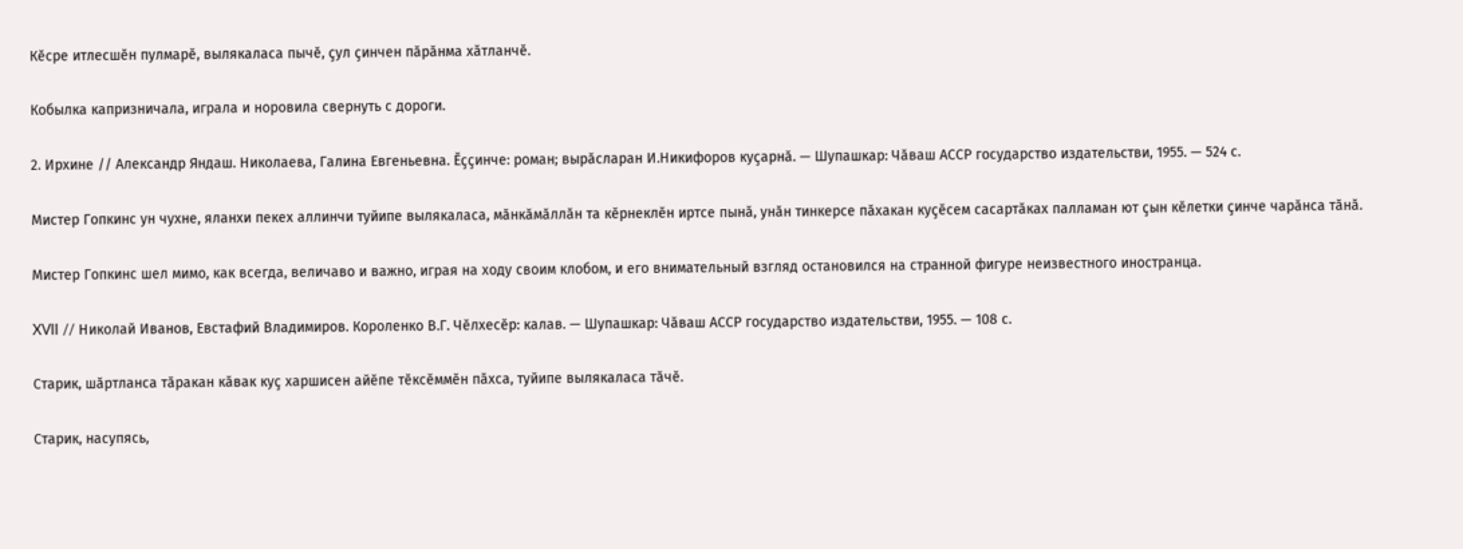Кӗсре итлесшӗн пулмарӗ, вылякаласа пычӗ, ҫул ҫинчен пӑрӑнма хӑтланчӗ.

Кобылка капризничала, играла и норовила свернуть с дороги.

2. Ирхине // Александр Яндаш. Николаева, Галина Евгеньевна. Ӗҫҫинче: роман; вырӑсларан И.Никифоров куҫарнӑ. — Шупашкар: Чӑваш АССР государство издательстви, 1955. — 524 с.

Мистер Гопкинс ун чухне, яланхи пекех аллинчи туйипе вылякаласа, мӑнкӑмӑллӑн та кӗрнеклӗн иртсе пынӑ, унӑн тинкерсе пӑхакан куҫӗсем сасартӑках палламан ют ҫын кӗлетки ҫинче чарӑнса тӑнӑ.

Мистер Гопкинс шел мимо, как всегда, величаво и важно, играя на ходу своим клобом, и его внимательный взгляд остановился на странной фигуре неизвестного иностранца.

XVII // Николай Иванов, Евстафий Владимиров. Короленко В.Г. Чӗлхесӗр: калав. — Шупашкар: Чӑваш АССР государство издательстви, 1955. — 108 с.

Старик, шӑртланса тӑракан кӑвак куҫ харшисен айӗпе тӗксӗммӗн пӑхса, туйипе вылякаласа тӑчӗ.

Старик, насупясь,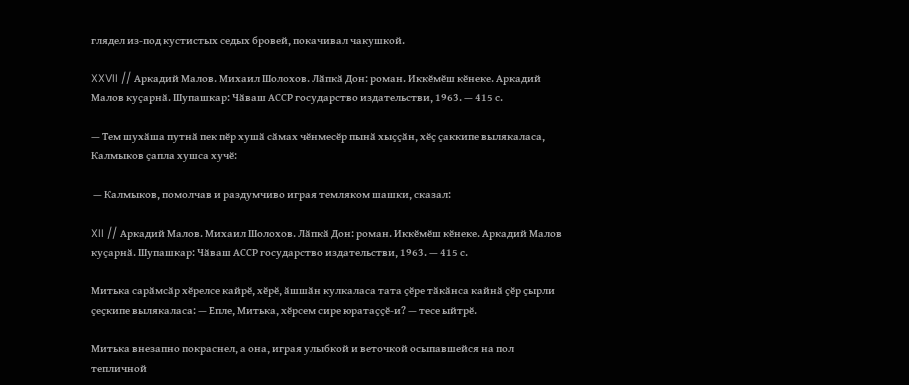глядел из-под кустистых седых бровей, покачивал чакушкой.

XXVII // Аркадий Малов. Михаил Шолохов. Лӑпкӑ Дон: роман. Иккӗмӗш кӗнеке. Аркадий Малов куҫарнӑ. Шупашкар: Чӑваш АССР государство издательстви, 1963. — 415 с.

— Тем шухӑша путнӑ пек пӗр хушӑ сӑмах чӗнмесӗр пынӑ хыҫҫӑн, хӗҫ ҫаккипе вылякаласа, Калмыков ҫапла хушса хучӗ:

 — Калмыков, помолчав и раздумчиво играя темляком шашки, сказал:

XII // Аркадий Малов. Михаил Шолохов. Лӑпкӑ Дон: роман. Иккӗмӗш кӗнеке. Аркадий Малов куҫарнӑ. Шупашкар: Чӑваш АССР государство издательстви, 1963. — 415 с.

Митька сарӑмсӑр хӗрелсе кайрӗ, хӗрӗ, ӑшшӑн кулкаласа тата ҫӗре тӑкӑнса кайнӑ ҫӗр ҫырли ҫеҫкипе вылякаласа: — Епле, Митька, хӗрсем сире юратаҫҫӗ-и? — тесе ыйтрӗ.

Митька внезапно покраснел, а она, играя улыбкой и веточкой осыпавшейся на пол тепличной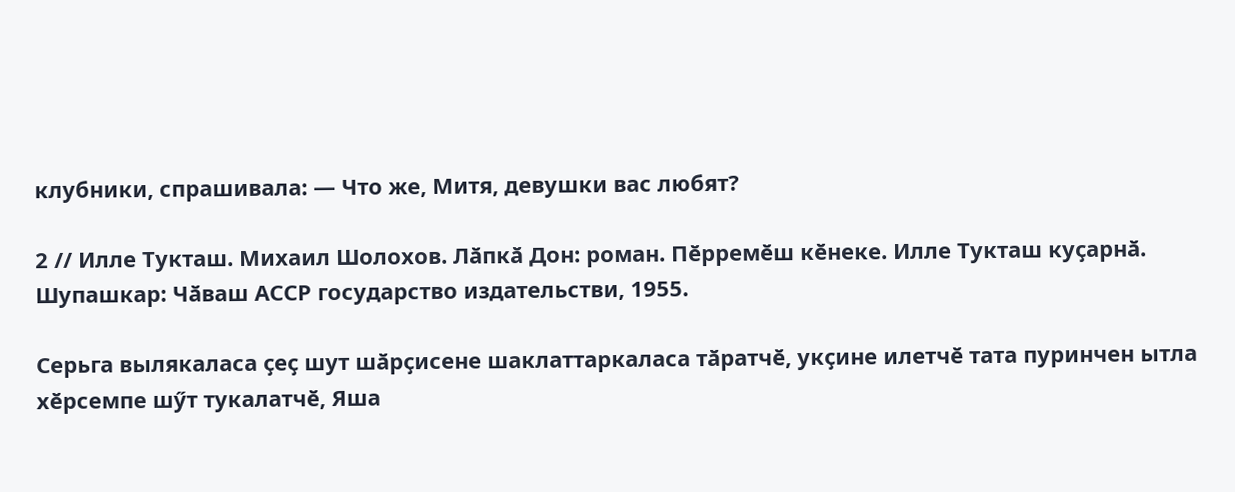клубники, спрашивала: — Что же, Митя, девушки вас любят?

2 // Илле Тукташ. Михаил Шолохов. Лӑпкӑ Дон: роман. Пӗрремӗш кӗнеке. Илле Тукташ куҫарнӑ. Шупашкар: Чӑваш АССР государство издательстви, 1955.

Серьга вылякаласа ҫеҫ шут шӑрҫисене шаклаттаркаласа тӑратчӗ, укҫине илетчӗ тата пуринчен ытла хӗрсемпе шӳт тукалатчӗ, Яша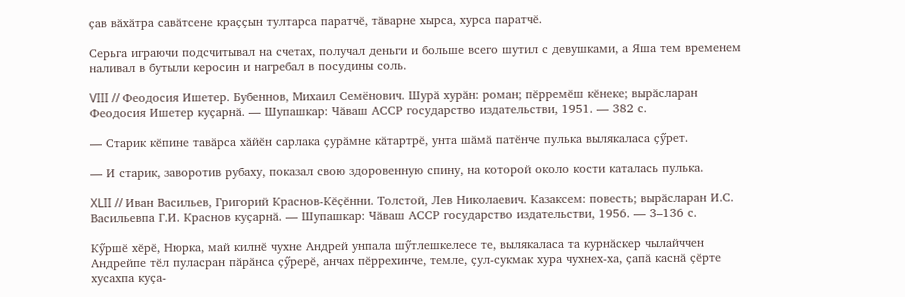ҫав вӑхӑтра савӑтсене краҫҫын тултарса паратчӗ, тӑварне хырса, хурса паратчӗ.

Серьга играючи подсчитывал на счетах, получал деньги и больше всего шутил с девушками, а Яша тем временем наливал в бутыли керосин и нагребал в посудины соль.

VIII // Феодосия Ишетер. Бубеннов, Михаил Семёнович. Шурӑ хурӑн: роман; пӗрремӗш кӗнеке; вырӑсларан Феодосия Ишетер куҫарнӑ. — Шупашкар: Чӑваш АССР государство издательстви, 1951. — 382 с.

— Старик кӗпине тавӑрса хӑйӗн сарлака ҫурӑмне кӑтартрӗ, унта шӑмӑ патӗнче пулька вылякаласа ҫӳрет.

— И старик, заворотив рубаху, показал свою здоровенную спину, на которой около кости каталась пулька.

XLII // Иван Васильев, Григорий Краснов-Кӗҫӗнни. Толстой, Лев Николаевич. Казаксем: повесть; вырӑсларан И.С. Васильевпа Г.И. Краснов куҫарнӑ. — Шупашкар: Чӑваш АССР государство издательстви, 1956. — 3–136 с.

Кӳршӗ хӗрӗ, Нюрка, май килнӗ чухне Андрей унпала шӳтлешкелесе те, вылякаласа та курнӑскер чылайччен Андрейпе тӗл пуласран пӑрӑнса ҫӳрерӗ, анчах пӗррехинче, темле, ҫул-сукмак хура чухнех-ха, ҫапӑ каснӑ ҫӗрте хусахпа куҫа-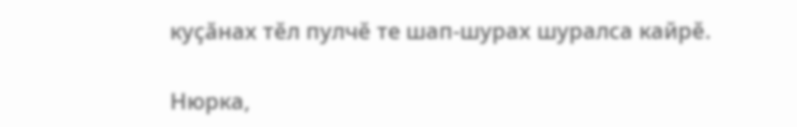куҫӑнах тӗл пулчӗ те шап-шурах шуралса кайрӗ.

Нюрка,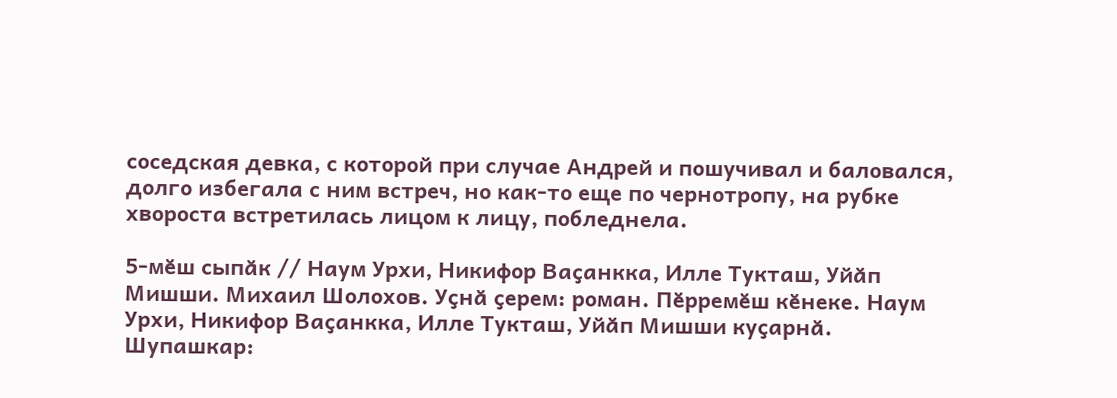соседская девка, с которой при случае Андрей и пошучивал и баловался, долго избегала с ним встреч, но как-то еще по чернотропу, на рубке хвороста встретилась лицом к лицу, побледнела.

5-мӗш сыпӑк // Наум Урхи, Никифор Ваҫанкка, Илле Тукташ, Уйӑп Мишши. Михаил Шолохов. Уҫнӑ ҫерем: роман. Пӗрремӗш кӗнеке. Наум Урхи, Никифор Ваҫанкка, Илле Тукташ, Уйӑп Мишши куҫарнӑ. Шупашкар: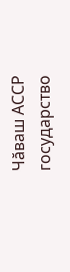Чӑваш АССР государство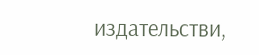издательстви,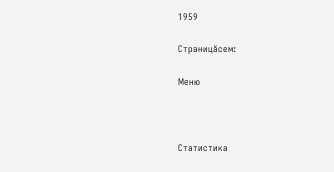1959

Страницăсем:

Меню



Статистика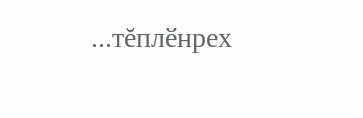...тĕплӗнрех